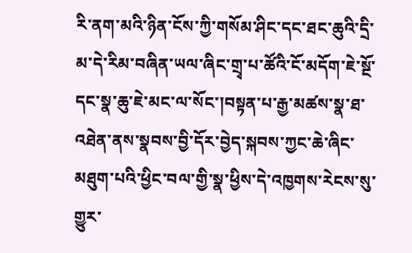རི་ནག་མའི་ཉིན་ངོས་ཀྱི་གསོམ་ཤིང་དང་ཐང་ཆུའི་དྲི་མ་དེ་རིམ་བཞིན་ཡལ་ཞིང་གྲྭ་པ་ཚོའི་ངོ་མདོག་ཇེ་སྔོ་དང་སྣ་ཆུ་ཇེ་མང་ལ་སོང་།བསྟན་པ་རྒྱ་མཚས་སྣ་ཐ་འཐེན་ནས་སྣབས་བྱི་དོར་བྱེད་སྐབས་ཀྱང་ཆེ་ཞིང་མཐུག་པའི་ཕྱིང་བལ་གྱི་སྣ་ཕྱིས་དེ་འཁྱགས་རེངས་སུ་གྱུར་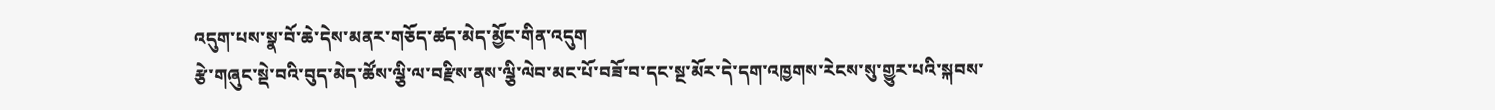འདུག་པས་སྣ་བོ་ཆེ་དེས་མནར་གཅོད་ཚད་མེད་མྱོང་གིན་འདུག
རྩེ་གཞུང་སྡེ་བའི་བུད་མེད་ཚོས་ལྕི་ལ་བརྫིས་ནས་ལྕི་ལེབ་མང་པོ་བཟོ་བ་དང་སྔ་མོར་དེ་དག་འཁྱགས་རེངས་སུ་གྱུར་པའི་སྐབས་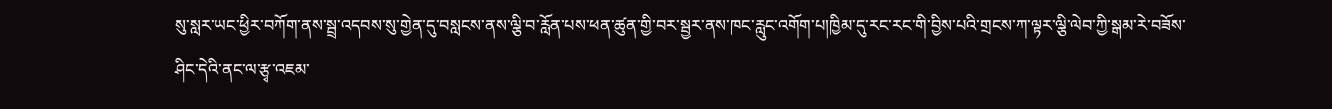སུ་སླར་ཡང་ཕྱིར་བཀོག་ནས་སྦྲ་འདབས་སུ་གྱེན་དུ་བསླངས་ནས་ལྕི་བ་རློན་པས་ཕན་ཚུན་གྱི་བར་སྦྱར་ནས་ཁང་རླུང་འགོག་པ།ཁྱིམ་དུ་རང་རང་གི་བྱིས་པའི་གྲངས་ཀ་ལྟར་ལྕི་ལེབ་ཀྱི་སྒམ་རེ་བཟོས་ཤིང་དེའི་ནང་ལ་རྩྭ་འཇམ་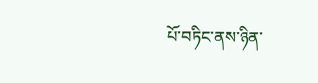པོ་བཏིང་ནས་ཉིན་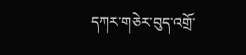དཀར་གཅེར་བུད་འགྲོ་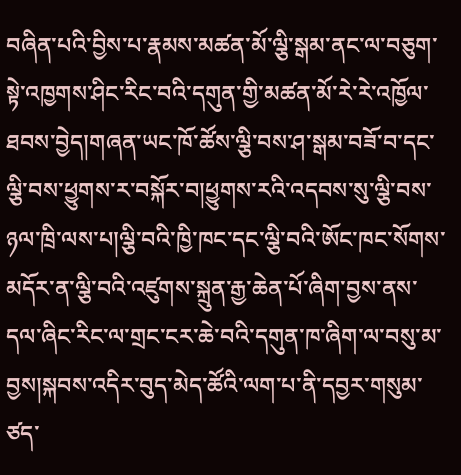བཞིན་པའི་བྱིས་པ་རྣམས་མཚན་མོ་ལྕི་སྒམ་ནང་ལ་བཅུག་སྟེ་འཁྱགས་ཤིང་རིང་བའི་དགུན་གྱི་མཚན་མོ་རེ་རེ་འཁྱོལ་ཐབས་བྱེད།གཞན་ཡང་ཁོ་ཚོས་ལྕི་བས་ཤ་སྒམ་བཟོ་བ་དང་ལྕི་བས་ཕྱུགས་ར་བསྐོར་བ།ཕྱུགས་རའི་འདབས་སུ་ལྕི་བས་ཉལ་ཁྲི་ལས་པ།ལྕི་བའི་ཁྱི་ཁང་དང་ལྕི་བའི་ཨོང་ཁང་སོགས་མདོར་ན་ལྕི་བའི་འཛུགས་སྐྲུན་རྒྱ་ཆེན་པོ་ཞིག་བྱས་ནས་དལ་ཞིང་རིང་ལ་གྲང་ངར་ཆེ་བའི་དགུན་ཁ་ཞིག་ལ་བསུ་མ་བྱས།སྐབས་འདིར་བུད་མེད་ཚོའི་ལག་པ་ནི་དབྱར་གསུམ་ཙད་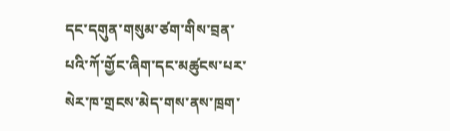དང་དགུན་གསུམ་ཙག་གིས་བྲན་པའི་ཀོ་གྱོང་ཞིག་དང་མཚུངས་པར་སེར་ཁ་གྲངས་མེད་གས་ནས་ཁྲག་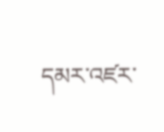དམར་འཛར་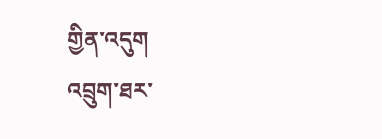གྱིན་འདུག
འབྲུག་ཐར་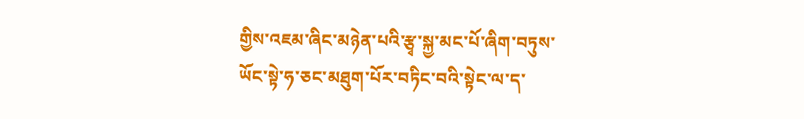གྱིས་འཇམ་ཞིང་མཉེན་པའི་རྩྭ་སྐྱ་མང་པོ་ཞིག་བཏུས་ཡོང་སྟེ་ཧ་ཅང་མཐུག་པོར་བཏིང་བའི་སྟེང་ལ་ད་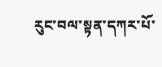རུང་བལ་སྟན་དཀར་པོ་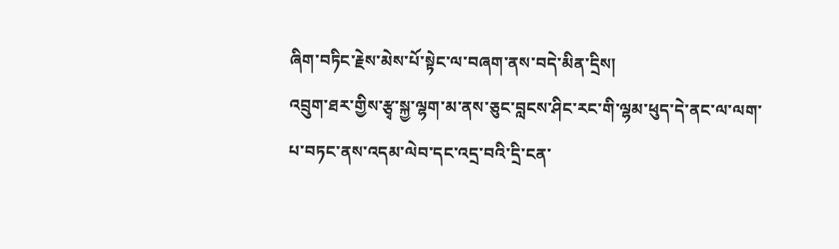ཞིག་བཏིང་རྗེས་མེས་པོ་སྟེང་ལ་བཞག་ནས་བདེ་མིན་དྲིས།
འབྲུག་ཐར་གྱིས་རྩྭ་སྐྱ་ལྷག་མ་ནས་ཅུང་བླངས་ཤིང་རང་གི་ལྷམ་ཕུད་དེ་ནང་ལ་ལག་པ་བཏང་ནས་འདམ་ལེབ་དང་འདྲ་བའི་དྲི་ངན་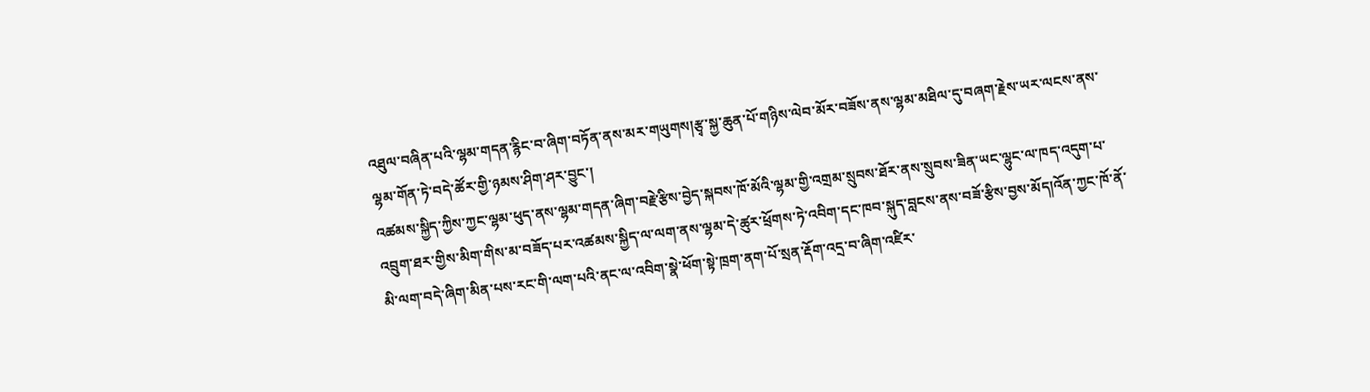འཐུལ་བཞིན་པའི་ལྷམ་གདན་རྙིང་བ་ཞིག་བཏོན་ནས་མར་གཡུགས།རྩྭ་སྐྱ་ཆུན་པོ་གཉིས་ལེབ་མོར་བཟོས་ནས་ལྷམ་མཐིལ་དུ་བཞག་རྗེས་ཡར་ལངས་ནས་ལྷམ་གོན་ཏེ་བདེ་ཚོར་གྱི་ཉམས་ཤིག་ཤར་བྱུང་།
འཚམས་སྐྱིད་ཀྱིས་ཀྱང་ལྷམ་ཕུད་ནས་ལྷམ་གདན་ཞིག་བརྗེ་རྩིས་བྱེད་སྐབས་ཁོ་མོའི་ལྷམ་གྱི་འགྲམ་སྲུབས་ཐོར་ནས་སྲུབས་ཟིན་ཡང་ལྷུང་ལ་ཁད་འདུག་པ་འབྲུག་ཐར་གྱིས་མིག་གིས་མ་བཟོད་པར་འཚམས་སྐྱིད་ལ་ལག་ནས་ལྷམ་དེ་ཚུར་ཕྲོགས་ཏེ་འབིག་དང་ཁབ་སྐུད་བླངས་ནས་བཟོ་རྩིས་བྱས་མོད།འོན་ཀྱང་ཁོ་ནོ་མི་ལག་བདེ་ཞིག་མིན་པས་རང་གི་ལག་པའི་ནང་ལ་འབིག་སྣེ་ཕོག་སྟེ་ཁྲག་ནག་པོ་སྲན་རྡོག་འདྲ་བ་ཞིག་འཛིར་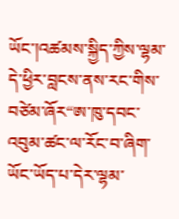ཡོང་།འཚམས་སྐྱིད་ཀྱིས་ལྷམ་དེ་ཕྱིར་བླངས་ནས་རང་གིས་བཙེམ་ཞོར“ཨ་ཁུ་དབང་འབུམ་ཚང་ལ་རོང་བ་ཞིག་ཡོང་ཡོད་པ་དེར་ལྷམ་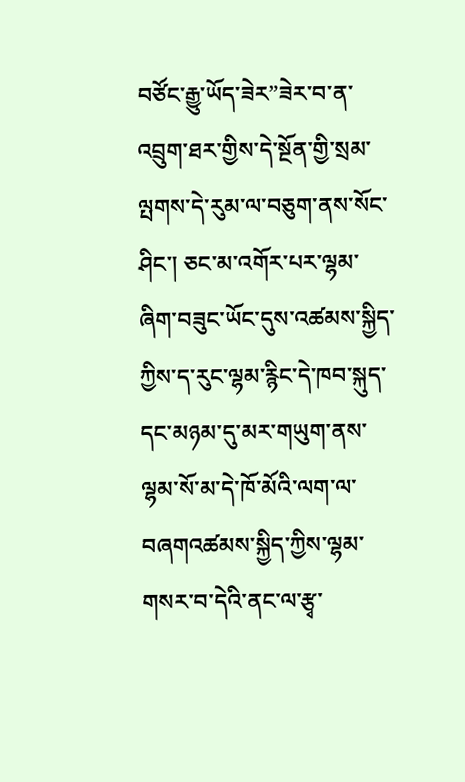བཙོང་རྒྱུ་ཡོད་ཟེར”ཟེར་བ་ན་འབྲུག་ཐར་གྱིས་དེ་སྔོན་གྱི་སྲམ་ལྤགས་དེ་རུམ་ལ་བཅུག་ནས་སོང་ཤིང་། ཅང་མ་འགོར་པར་ལྷམ་ཞིག་བཟུང་ཡོང་དུས་འཚམས་སྐྱིད་ཀྱིས་ད་རུང་ལྷམ་རྙིང་དེ་ཁབ་སྐུད་དང་མཉམ་དུ་མར་གཡུག་ནས་ལྷམ་སོ་མ་དེ་ཁོ་མོའི་ལག་ལ་བཞགའཚམས་སྐྱིད་ཀྱིས་ལྷམ་གསར་བ་དེའི་ནང་ལ་རྩྭ་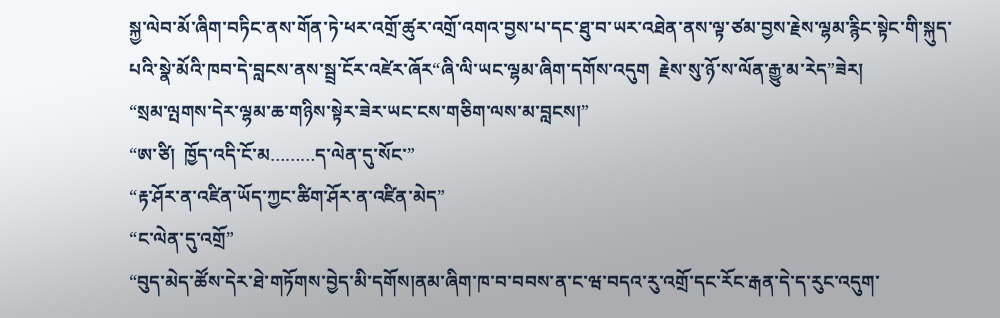སྐྱ་ལེབ་མོ་ཞིག་བཏིང་ནས་གོན་ཏེ་ཕར་འགྲོ་ཚུར་འགྲོ་འགའ་བྱས་པ་དང་ཐུ་བ་ཡར་འཐེན་ནས་ལྟ་ཙམ་བྱས་རྗེས་ལྷམ་རྙིང་སྟེང་གི་སྐུད་པའི་སྣེ་མོའི་ཁབ་དེ་བླངས་ནས་སྦྲ་ངོར་འཛེར་ཞོར“ཞི་ལི་ཡང་ལྷམ་ཞིག་དགོས་འདུག  རྗེས་སུ་ཉོ་ས་ལོན་རྒྱུ་མ་རེད”ཟེར།
“སྲམ་ལྤགས་དེར་ལྷམ་ཆ་གཉིས་སྟེར་ཟེར་ཡང་ངས་གཅིག་ལས་མ་བླངས།”
“ཨ་ཙི།  ཁྱོད་འདི་ངོ་མ………ད་ལེན་དུ་སོང་”
“རྟ་ཤོར་ན་འཛིན་ཡོད་ཀྱང་ཚིག་ཤོར་ན་འཛིན་མེད”
“ང་ལེན་དུ་འགྲོ”
“བུད་མེད་ཚོས་དེར་ཐེ་གཏོགས་བྱེད་མི་དགོས།ནམ་ཞིག་ཁ་བ་བབས་ན་ང་ཝ་བདའ་རུ་འགྲོ་དང་རོང་རྒན་དེ་ད་རུང་འདུག་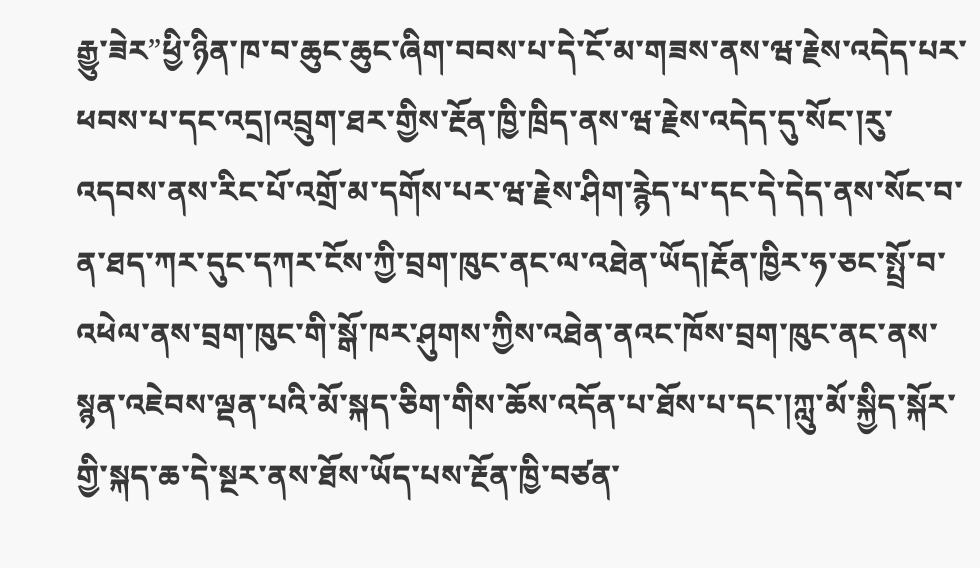རྒྱུ་ཟེར”ཕྱི་ཉིན་ཁ་བ་ཆུང་ཆུང་ཞིག་བབས་པ་དེ་ངོ་མ་གཟས་ནས་ཝ་རྗེས་འདེད་པར་ཕབས་པ་དང་འདྲ།འབྲུག་ཐར་གྱིས་རྔོན་ཁྱི་ཁྲིད་ནས་ཝ་རྗེས་འདེད་དུ་སོང་།རུ་འདབས་ནས་རིང་པོ་འགྲོ་མ་དགོས་པར་ཝ་རྗེས་ཤིག་རྙེད་པ་དང་དེ་དེད་ནས་སོང་བ་ན་ཐད་ཀར་དུང་དཀར་ངོས་ཀྱི་བྲག་ཁུང་ནང་ལ་འཐེན་ཡོད།རྔོན་ཁྱིར་ཧ་ཅང་སྤྲོ་བ་འཕེལ་ནས་བྲག་ཁུང་གི་སྒོ་ཁར་ཤུགས་ཀྱིས་འཐེན་ནའང་ཁོས་བྲག་ཁུང་ནང་ནས་སྙན་འཇེབས་ལྡན་པའི་མོ་སྐད་ཅིག་གིས་ཆོས་འདོན་པ་ཐོས་པ་དང་།ཀླུ་མོ་སྐྱིད་སྐོར་གྱི་སྐད་ཆ་དེ་སྔར་ནས་ཐོས་ཡོད་པས་རྔོན་ཁྱི་བཙན་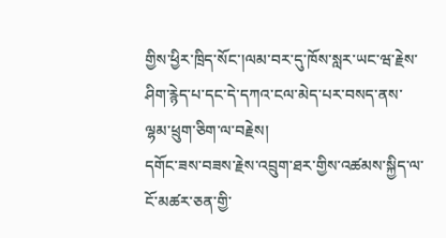གྱིས་ཕྱིར་ཁྲིད་སོང་།ལམ་བར་དུ་ཁོས་སླར་ཡང་ཝ་རྗེས་ཤིག་རྙེད་པ་དང་དེ་དཀའ་ངལ་མེད་པར་བསད་ནས་ལྷམ་ཕྲུག་ཅིག་ལ་བརྗེས།
དགོང་ཟས་བཟས་རྗེས་འབྲུག་ཐར་གྱིས་འཚམས་སྐྱིད་ལ་ངོ་མཚར་ཅན་གྱི་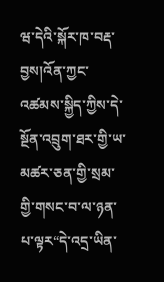ཝ་དེའི་སྐོར་ཁ་བརྡ་བྱས།འོན་ཀྱང་འཚམས་སྐྱིད་ཀྱིས་དེ་སྔོན་འབྲུག་ཐར་གྱི་ཡ་མཚར་ཅན་གྱི་སྲམ་གྱི་གསང་བ་ལ་ཉན་པ་ལྟར“དེ་འདྲ་ཡིན་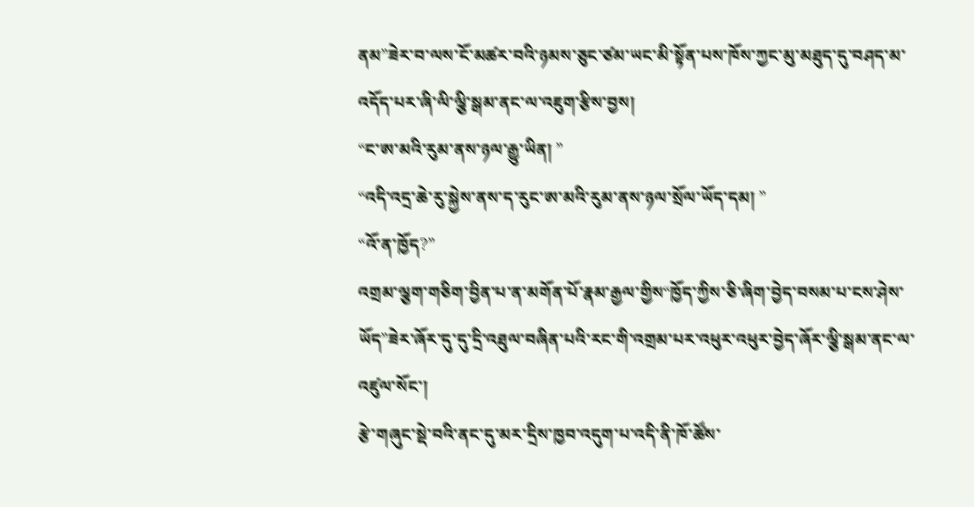ནམ”ཟེར་བ་ལས་ངོ་མཚར་བའི་ཉམས་ཅུང་ཙམ་ཡང་མི་སྟོན་པས་ཁོས་ཀྱང་མུ་མཐུད་དུ་བཤད་མ་འདོད་པར་ཞི་ལི་ལྕི་སྒམ་ནང་ལ་འཇུག་རྩིས་བྱས།
“ང་ཨ་མའི་རུམ་ནས་ཉལ་རྒྱུ་ཡིན། ”
“འདི་འདྲ་ཆེ་རུ་སྐྱེས་ནས་ད་རུང་ཨ་མའི་རུམ་ནས་ཉལ་སྲོལ་ཡོད་དམ། ”
“འོ་ན་ཁྱོད?”
འགྲམ་ལྕག་གཅིག་བྱིན་པ་ན་མགོན་པོ་རྣམ་རྒྱལ་གྱིས“ཁྱོད་ཀྱིས་ཅི་ཞིག་བྱེད་བསམ་པ་ངས་ཤེས་ཡོད”ཟེར་ཞོར་དུ་དུ་དྲི་འཐུལ་བཞིན་པའི་རང་གི་འགྲམ་པར་འཕུར་འཕུར་བྱེད་ཞོར་ལྕི་སྒམ་ནང་ལ་འཛུལ་སོང་།
རྩེ་གཞུང་སྡེ་བའི་ནང་དུ་མར་དྲིས་ཁྱབ་འདུག་པ་འདི་ནི་ཁོ་ཚོས་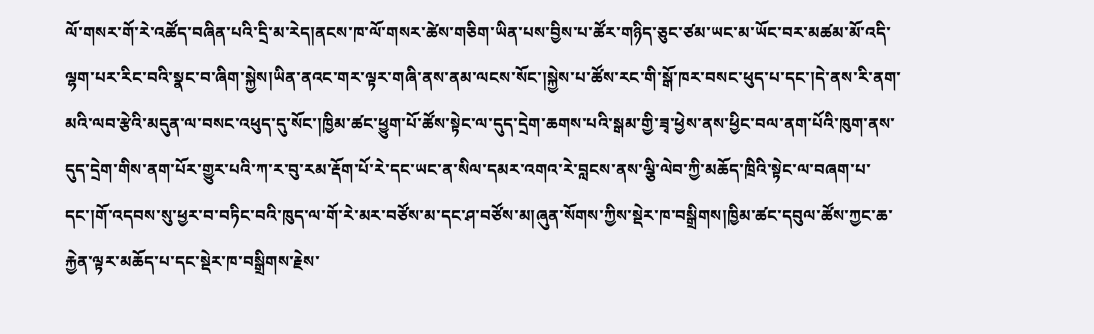ལོ་གསར་གོ་རེ་འཚོད་བཞིན་པའི་དྲི་མ་རེད།ནངས་ཁ་ལོ་གསར་ཚེས་གཅིག་ཡིན་པས་བྱིས་པ་ཚོར་གཉིད་ཅུང་ཙམ་ཡང་མ་ཡོང་བར་མཚམ་མོ་འདི་ལྷག་པར་རིང་བའི་སྣང་བ་ཞིག་སྐྱེས།ཡིན་ནའང་གར་ལྟར་གཞི་ནས་ནམ་ལངས་སོང་།སྐྱེས་པ་ཚོས་རང་གི་སྒོ་ཁར་བསང་ཕུད་པ་དང་།དེ་ནས་རི་ནག་མའི་ལབ་རྩེའི་མདུན་ལ་བསང་འཕུད་དུ་སོང་།ཁྱིམ་ཚང་ཕྱུག་པོ་ཚོས་སྟེང་ལ་དུད་དྲེག་ཆགས་པའི་སྒམ་གྱི་ཟྭ་ཕྱེས་ནས་ཕྱིང་བལ་ནག་པོའི་ཁུག་ནས་དུད་དྲེག་གིས་ནག་པོར་གྱུར་པའི་ཀ་ར་བུ་རམ་རྡོག་པོ་རེ་དང་ཡང་ན་སིལ་དམར་འགའ་རེ་བླངས་ནས་ལྕི་ལེབ་ཀྱི་མཆོད་ཁྲིའི་སྟེང་ལ་བཞག་པ་དང་།གོ་འདབས་སུ་ཕྱར་བ་བཏིང་བའི་ཁུད་ལ་གོ་རེ་མར་བཙོས་མ་དང་ཤ་བཙོས་མ།ཞུན་སོགས་ཀྱིས་སྡེར་ཁ་བསྒྲིགས།ཁྱིམ་ཚང་དབུལ་ཚོས་ཀྱང་ཆ་རྐྱེན་ལྟར་མཆོད་པ་དང་སྡེར་ཁ་བསྒྲིགས་རྗེས་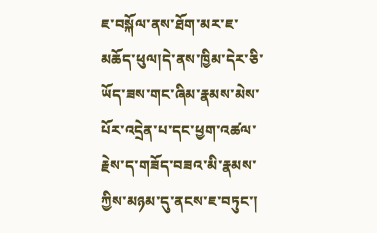ཇ་བསྐོལ་ནས་ཐོག་མར་ཇ་མཆོད་ཕུལ།དེ་ནས་ཁྱིམ་དེར་ཅི་ཡོད་ཟས་གང་ཞིམ་རྣམས་མེས་པོར་འདྲེན་པ་དང་ཕྱག་འཚལ་རྗེས་ད་གཟོད་བཟའ་མི་རྣམས་ཀྱིས་མཉམ་དུ་ནངས་ཇ་བཏུང་།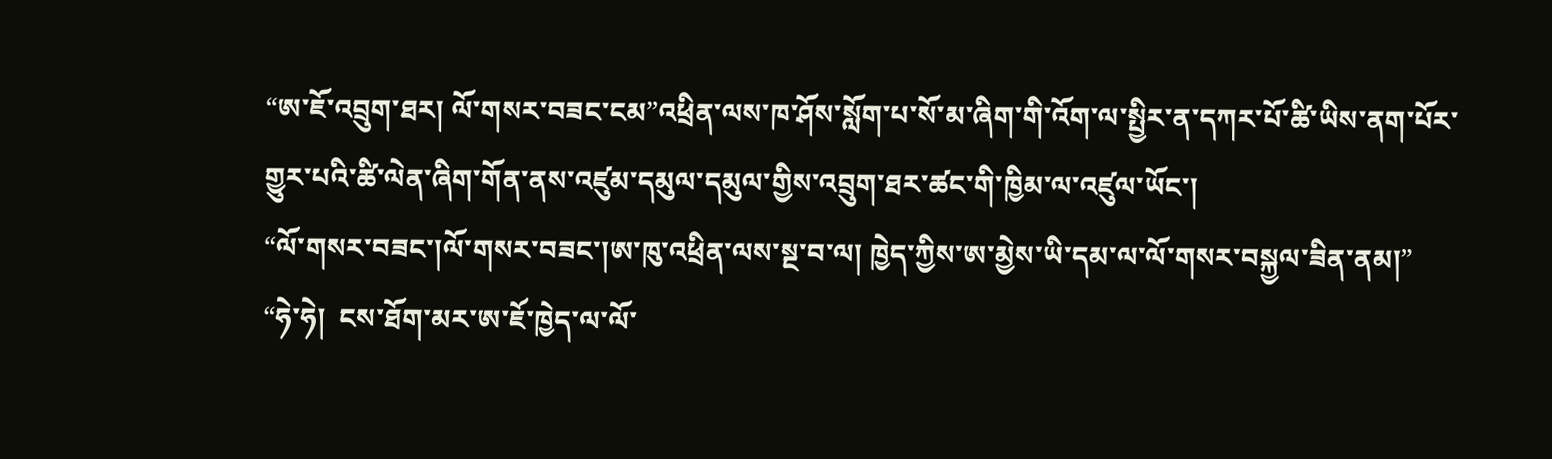“ཨ་ཇོ་འབྲུག་ཐར། ལོ་གསར་བཟང་ངམ”འཕྲིན་ལས་ཁ་ཤོས་སློག་པ་སོ་མ་ཞིག་གི་འོག་ལ་སྤྱིར་ན་དཀར་པོ་ཚི་ཡིས་ནག་པོར་གྱུར་པའི་ཚི་ལེན་ཞིག་གོན་ནས་འཛུམ་དམུལ་དམུལ་གྱིས་འབྲུག་ཐར་ཚང་གི་ཁྱིམ་ལ་འཛུལ་ཡོང་།
“ལོ་གསར་བཟང་།ལོ་གསར་བཟང་།ཨ་ཁུ་འཕྲིན་ལས་སྔ་བ་ལ། ཁྱེད་ཀྱིས་ཨ་མྱེས་ཡི་དམ་ལ་ལོ་གསར་བསྐྱལ་ཟིན་ནམ།”
“ཧེ་ཧེ།  ངས་ཐོག་མར་ཨ་ཇོ་ཁྱེད་ལ་ལོ་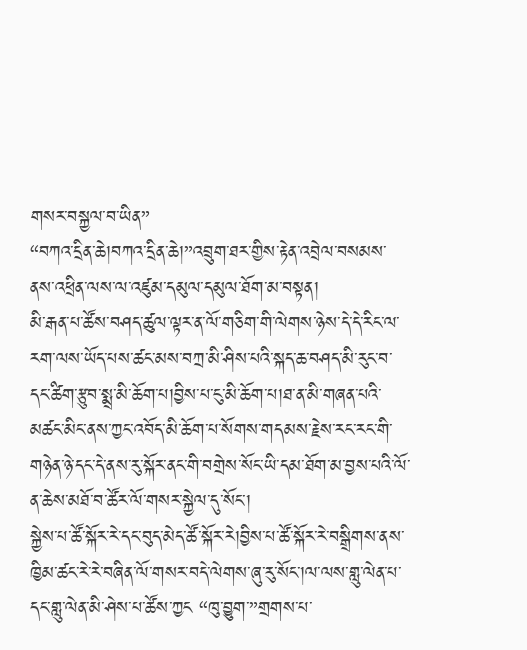གསར་བསྐྱལ་བ་ཡིན”
“བཀའ་དྲིན་ཆེ།བཀའ་དྲིན་ཆེ།”འབྲུག་ཐར་གྱིས་རྟེན་འབྲེལ་བསམས་ནས་འཕྲིན་ལས་ལ་འཛུམ་དམུལ་དམུལ་ཐོག་མ་བསྟན།
མི་རྒན་པ་ཚོས་བཤད་ཚུལ་ལྟར་ན་ལོ་གཅིག་གི་ལེགས་ཉེས་དེ་དེ་རིང་ལ་རག་ལས་ཡོད་པས་ཚང་མས་བཀྲ་མི་ཤིས་པའི་སྐད་ཆ་བཤད་མི་རུང་བ་དང་ཚིག་རྩུབ་སྨྲ་མི་ཆོག་པ།བྱིས་པ་ངུ་མི་ཆོག་པ།ཐ་ན་མི་གཞན་པའི་མཚང་མིང་ནས་ཀྱང་འབོད་མི་ཆོག་པ་སོགས་གདམས་རྗེས་རང་རང་གི་གཉེན་ཉེ་དང་དེ་ནས་རུ་སྐོར་ནང་གི་བགྲེས་སོང་ཡི་དམ་ཐོག་མ་བྱས་པའི་ལོ་ན་ཆེས་མཐོ་བ་ཚོར་ལོ་གསར་སྐྱེལ་དུ་སོང་།
སྐྱེས་པ་ཚོ་སྐོར་རེ་དང་བུད་མེད་ཚོ་སྐོར་རེ།བྱིས་པ་ཚོ་སྐོར་རེ་བསྒྲིགས་ནས་ཁྱིམ་ཚང་རེ་རེ་བཞིན་ལོ་གསར་བདེ་ལེགས་ཞུ་རུ་སོང་།ལ་ལས་གླུ་ལེན་པ་དང་གླུ་ལེན་མི་ཤེས་པ་ཚོས་ཀྱང “ཁུ་བྱུག་”གྲགས་པ་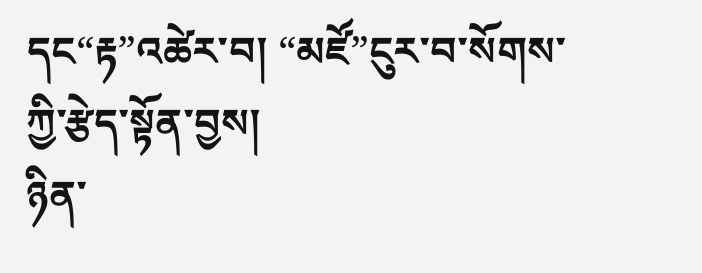དང“རྟ”འཚེར་བ། “མཛོ”ངུར་བ་སོགས་ཀྱི་རྩེད་སྟོན་བྱས།
ཉིན་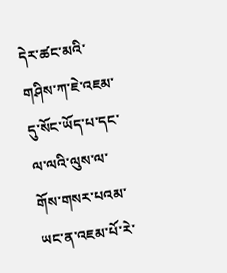དེར་ཚང་མའི་གཤིས་ཀ་ཇེ་འཇམ་དུ་སོང་ཡོད་པ་དང་ལ་ལའི་ལུས་ལ་གོས་གསར་པའམ་ཡང་ན་འཇམ་པོ་རེ་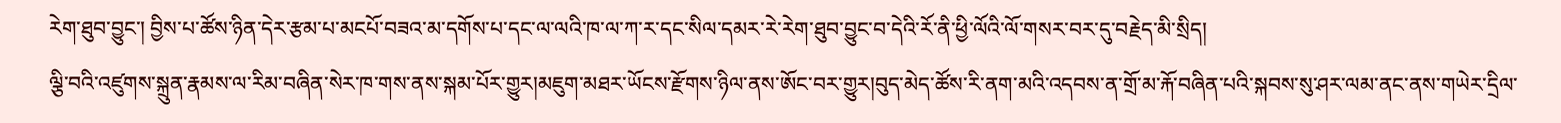རེག་ཐུབ་བྱུང་། བྱིས་པ་ཚོས་ཉིན་དེར་རྩམ་པ་མངཔོ་བཟའ་མ་དགོས་པ་དང་ལ་ལའི་ཁ་ལ་ཀ་ར་དང་སིལ་དམར་རེ་རེག་ཐུབ་བྱུང་བ་དེའི་རོ་ནི་ཕྱི་ལོའི་ལོ་གསར་བར་དུ་བརྗེད་མི་སྲིད།
ལྕི་བའི་འཛུགས་སྐྲུན་རྣམས་ལ་རིམ་བཞིན་སེར་ཁ་གས་ནས་སྐམ་པོར་གྱུར།མཇུག་མཐར་ཡོངས་རྫོགས་ཉིལ་ནས་ཨོང་བར་གྱུར།བུད་མེད་ཚོས་རི་ནག་མའི་འདབས་ན་གྲོ་མ་རྐོ་བཞིན་པའི་སྐབས་སུ་ཤར་ལམ་ནང་ནས་གཡེར་དྲིལ་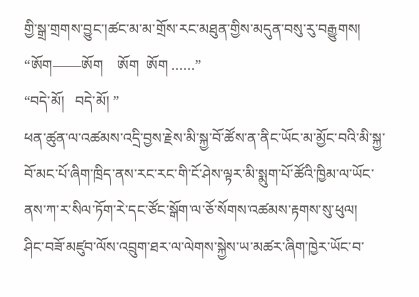གྱི་སྒྲ་གྲགས་བྱུང་།ཚང་མ་མ་གྲོས་རང་མཐུན་གྱིས་མདུན་བསུ་རུ་བརྒྱུགས།
“ཨོག——ཨོག    ཨོག  ཨོག ……”
“བདེ་མོ།   བདེ་མོ། ”
ཕན་ཚུན་ལ་འཚམས་འདྲི་བྱས་རྗེས་མི་སྐྱ་བོ་ཚོས་ན་ནིང་ཡོང་མ་མྱོང་བའི་མི་སྐྱ་བོ་མང་པོ་ཞིག་ཁྲིད་ནས་རང་རང་གི་ངོ་ཤེས་ལྟར་མི་སྨུག་པོ་ཚོའི་ཁྱིམ་ལ་ཡོང་ནས་ཀ་ར་སིལ་ཏོག་རེ་དང་ཙོང་སྒོག་ལ་ཅོ་སོགས་འཚམས་རྟགས་སུ་ཕུལ།
ཤིང་བཟོ་མཛུབ་ལོས་འབྲུག་ཐར་ལ་ལེགས་སྐྱེས་ཡ་མཚར་ཞིག་ཁྱེར་ཡོང་བ་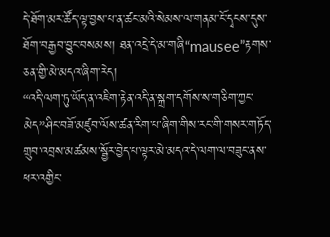དེ་ཐོག་མར་ཚོད་ལྟ་བྱས་པ་ན་ཚང་མའི་སེམས་ལ་གནམ་ངོ་དྭངས་དུས་ཐོག་བརྒྱབ་བྱུང་བསམས། ཐན་འདྲེ་དེ་མ་གཞི“mausee”རྟགས་ཅན་གྱི་མེ་མདའ་ཞིག་རེད།
“འདི་ལག་ཏུ་ཡོད་ན་འཇིག་རྟེན་འདི་ན་སྐྲག་དགོས་ས་གཅིག་ཀྱང་མེད”ཤིང་བཟོ་མཛུབ་ལོས་ཚན་རིག་པ་ཞིག་གིས་རང་གི་གསར་གཏོད་གྲུབ་འབྲས་མཚམས་སྦྱོར་བྱེད་པ་ལྟར་མེ་མདའ་དེ་ལག་ལ་བཟུང་ནས་ཕར་འགྱིང་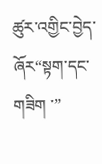ཚུར་འགྱིང་བྱེད་ཞོར“སྟག་དང་གཟིག ་”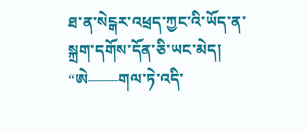ཐ་ན་སེངྒར་འཕྲད་ཀྱང་འི་ཡོད་ན་སྐྲག་དགོས་དོན་ཅི་ཡང་མེད།
“ཨེ——གལ་ཏེ་འདི་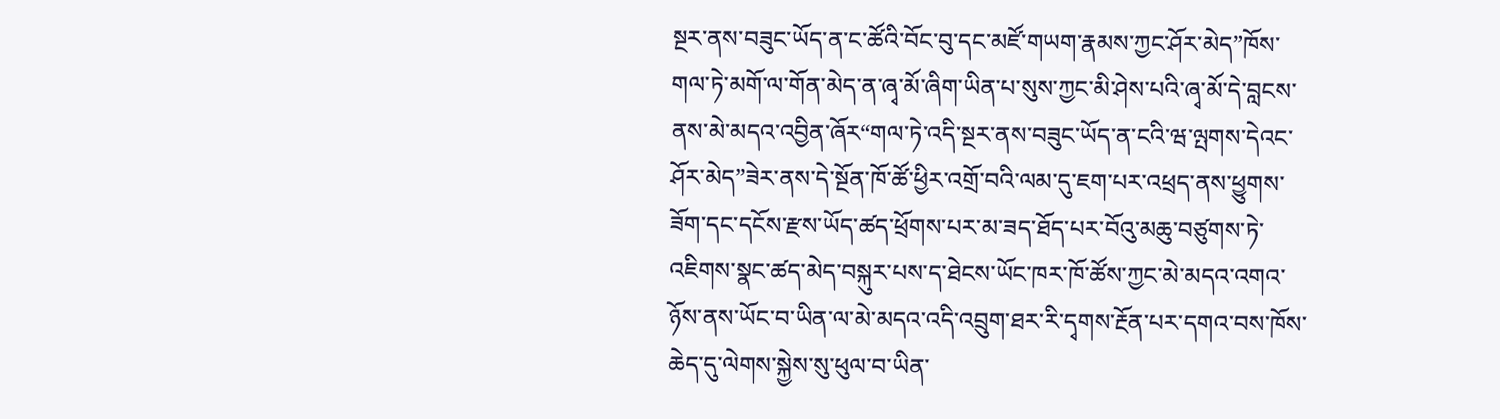སྔར་ནས་བཟུང་ཡོད་ན་ང་ཚོའི་བོང་བུ་དང་མཛོ་གཡག་རྣམས་ཀྱང་ཤོར་མེད”ཁོས་གལ་ཏེ་མགོ་ལ་གོན་མེད་ན་ཞྭ་མོ་ཞིག་ཡིན་པ་སུས་ཀྱང་མི་ཤེས་པའི་ཞྭ་མོ་དེ་བླངས་ནས་མེ་མདའ་འབྱིན་ཞོར“གལ་ཏེ་འདི་སྔར་ནས་བཟུང་ཡོད་ན་ངའི་ཝ་ལྤགས་དེའང་ཤོར་མེད”ཟེར་ནས་དེ་སྔོན་ཁོ་ཚོ་ཕྱིར་འགྲོ་བའི་ལམ་དུ་ཇག་པར་འཕྲད་ནས་ཕྱུགས་ཟོག་དང་དངོས་རྫས་ཡོད་ཚད་ཕྲོགས་པར་མ་ཟད་ཐོད་པར་བོའུ་མཆུ་བཙུགས་ཏེ་འཇིགས་སྣང་ཚད་མེད་བསྐུར་པས་ད་ཐེངས་ཡོང་ཁར་ཁོ་ཚོས་ཀྱང་མེ་མདའ་འགའ་ཉོས་ནས་ཡོང་བ་ཡིན་ལ་མེ་མདའ་འདི་འབྲུག་ཐར་རི་དྭགས་རྔོན་པར་དགའ་བས་ཁོས་ཆེད་དུ་ལེགས་སྐྱེས་སུ་ཕུལ་བ་ཡིན་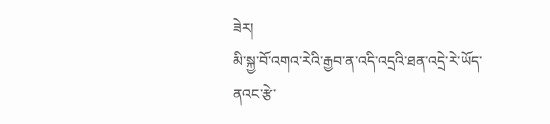ཟེར།
མི་སྐྱ་བོ་འགའ་རེའི་རྒྱབ་ན་འདི་འདྲའི་ཐན་འདྲེ་རེ་ཡོད་ནའང་རྩེ་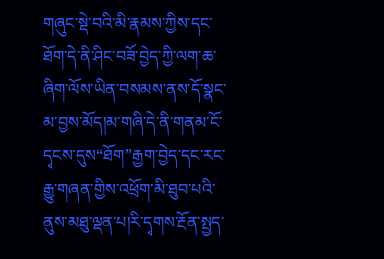གཞུང་སྡེ་བའི་མི་རྣམས་ཀྱིས་དང་ཐོག་དེ་ནི་ཤིང་བཟོ་བྱེད་ཀྱི་ལག་ཆ་ཞིག་ལོས་ཡིན་བསམས་ནས་དོ་སྣང་མ་བྱས་མོད།མ་གཞི་དེ་ནི་གནམ་ངོ་དྭངས་དུས“ཐོག”རྒྱག་བྱེད་དང་རང་རྒྱུ་གཞན་གྱིས་འཕྲོག་མི་ཐུབ་པའི་ནུས་མཐུ་ལྡན་པ།རི་དྭགས་རྔོན་སྤྱད་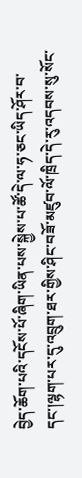བྱེད་ཆོག་པའི་དངོས་པོ་ཞིག་ཡིན་པས་སྐྱེས་པ་ཚོ་དེ་ལ་ཧ་ཅང་ཡིད་ཤོར་བ་དང་།ལྷག་པར་དུ་འབྲུག་ཐར་གྱིས་ཤིང་བཟོ་མཛུབ་ལོ་ཁྲིད་དེ་རུ་འདབས་སུ་སོང་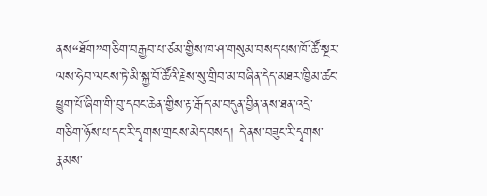ནས“ཐོག”གཅིག་བརྒྱབ་པ་ཙམ་གྱིས་ཁ་ཤ་གསུམ་བསད་པས་ཁོ་ཚོ་སྔར་ལས་ཧེབ་ལངས་ཏེ་མི་སྐྱ་བོ་ཚོའི་རྗེས་སུ་གྲིབ་མ་བཞིན་དེད་མཐར་ཁྱིམ་ཚང་ཕྱུག་པོ་ཞིག་གི་བུ་དབང་ཆེན་གྱིས་རྟ་རྒོད་མ་བདུན་བྱིན་ནས་ཐན་འདྲེ་གཅིག་ཉོས་པ་དང་རི་དྭགས་གྲངས་མེད་བསད། དེ་ནས་བཟུང་རི་དྭགས་རྣམས་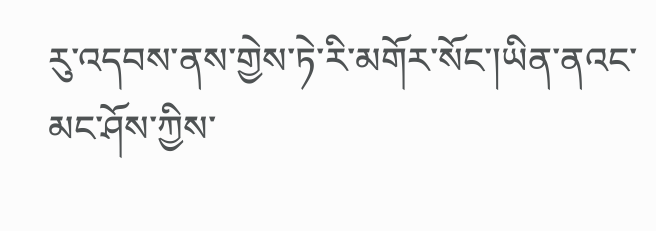རུ་འདབས་ནས་གྱེས་ཏེ་རི་མགོར་སོང་།ཡིན་ནའང་མང་ཤོས་ཀྱིས་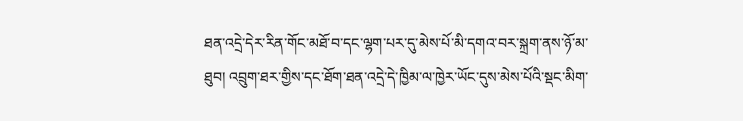ཐན་འདྲེ་དེར་རིན་གོང་མཐོ་བ་དང་ལྷག་པར་དུ་མེས་པོ་མི་དགའ་བར་སྐྲག་ནས་ཉོ་མ་ཐུབ། འབྲུག་ཐར་གྱིས་དང་ཐོག་ཐན་འདྲེ་དེ་ཁྱིམ་ལ་ཁྱེར་ཡོང་དུས་མེས་པོའི་སྡང་མིག་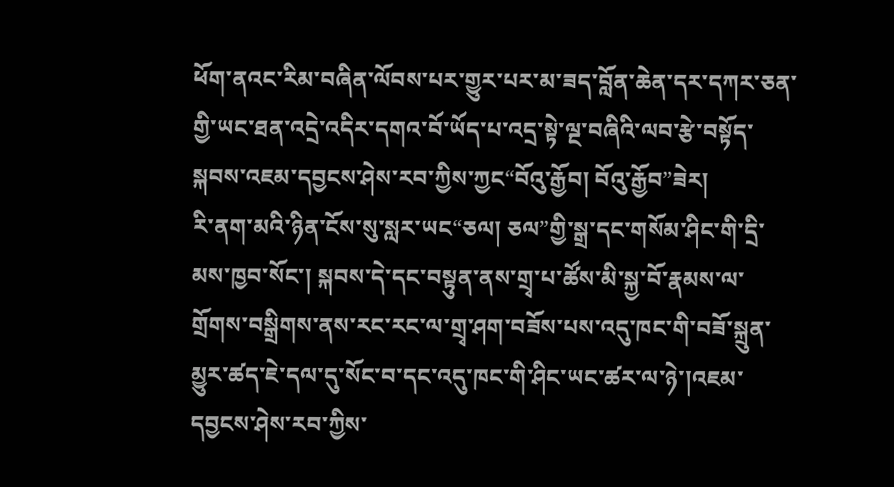ཕོག་ནའང་རིམ་བཞིན་ལོབས་པར་གྱུར་པར་མ་ཟད་བློན་ཆེན་དར་དཀར་ཅན་གྱི་ཡང་ཐན་འདྲེ་འདིར་དགའ་བོ་ཡོད་པ་འདྲ་སྟེ་ལྔ་བཞིའི་ལབ་རྩེ་བསྟོད་སྐབས་འཇམ་དབྱངས་ཤེས་རབ་ཀྱིས་ཀྱང“བོའུ་རྒྱོབ། བོའུ་རྒྱོབ”ཟེར།
རི་ནག་མའི་ཉིན་ངོས་སུ་སླར་ཡང“ཅལ། ཅལ”གྱི་སྒྲ་དང་གསོམ་ཤིང་གི་དྲི་མས་ཁྱབ་སོང་། སྐབས་དེ་དང་བསྟུན་ནས་གྲྭ་པ་ཚོས་མི་སྐྱ་བོ་རྣམས་ལ་གྲོགས་བསྒྲིགས་ནས་རང་རང་ལ་གྲྭ་ཤག་བཟོས་པས་འདུ་ཁང་གི་བཟོ་སྐྲུན་མྱུར་ཚད་ཇེ་དལ་དུ་སོང་བ་དང་འདུ་ཁང་གི་ཤིང་ཡང་ཚར་ལ་ཉེ་།འཇམ་དབྱངས་ཤེས་རབ་ཀྱིས་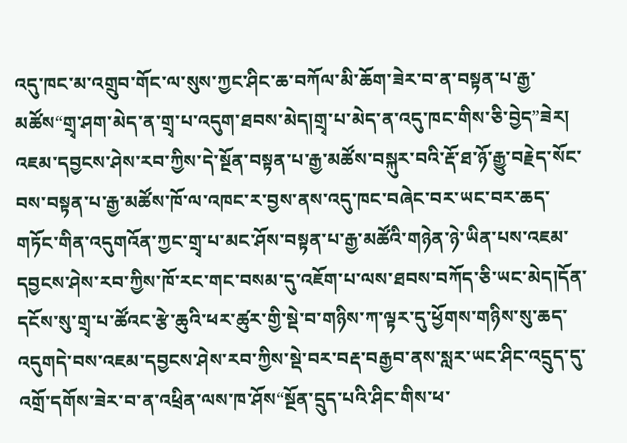འདུ་ཁང་མ་འགྲུབ་གོང་ལ་སུས་ཀྱང་ཤིང་ཆ་བཀོལ་མི་ཆོག་ཟེར་བ་ན་བསྟན་པ་རྒྱ་མཚོས“གྲྭ་ཤག་མེད་ན་གྲྭ་པ་འདུག་ཐབས་མེད།གྲྭ་པ་མེད་ན་འདུ་ཁང་གིས་ཅི་བྱེད”ཟེར།
འཇམ་དབྱངས་ཤེས་རབ་ཀྱིས་དེ་སྔོན་བསྟན་པ་རྒྱ་མཚོས་བསྐུར་བའི་རྡོ་ཐ་ཉོ་རྒྱུ་བརྗེད་སོང་བས་བསྟན་པ་རྒྱ་མཚོས་ཁོ་ལ་འཁང་ར་བྱས་ནས་འདུ་ཁང་བཞེང་བར་ཡང་བར་ཆད་གཏོང་གིན་འདུགའོན་ཀྱང་གྲྭ་པ་མང་ཤོས་བསྟན་པ་རྒྱ་མཚོའི་གཉེན་ཉེ་ཡིན་པས་འཇམ་དབྱངས་ཤེས་རབ་ཀྱིས་ཁོ་རང་གང་བསམ་དུ་འཇོག་པ་ལས་ཐབས་བཀོད་ཅི་ཡང་མེད།དོན་དངོས་སུ་གྲྭ་པ་ཚོའང་རྩེ་ཆུའི་ཕར་ཚུར་གྱི་སྡེ་བ་གཉིས་ཀ་ལྟར་དུ་ཕྱོགས་གཉིས་སུ་ཆད་འདུགདེ་བས་འཇམ་དབྱངས་ཤེས་རབ་ཀྱིས་སྡེ་བར་བརྡ་བརྒྱབ་ནས་སླར་ཡང་ཤིང་འདྲུད་དུ་འགྲོ་དགོས་ཟེར་བ་ན་འཕྲིན་ལས་ཁ་ཤོས“སྔོན་དྲུད་པའི་ཤིང་གིས་ཕ་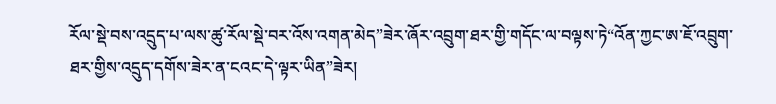རོལ་སྡེ་བས་འདྲུད་པ་ལས་ཚུ་རོལ་སྡེ་བར་འོས་འགན་མེད”ཟེར་ཞོར་འབྲུག་ཐར་གྱི་གདོང་ལ་བལྟས་ཏེ“འོན་ཀྱང་ཨ་ཇོ་འབྲུག་ཐར་གྱིས་འདྲུད་དགོས་ཟེར་ན་ངའང་དེ་ལྟར་ཡིན”ཟེར།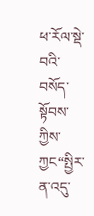ཕ་རོལ་སྡེ་བའི་བསོད་སྟོབས་ཀྱིས་ཀྱང“སྤྱིར་ན་འདུ་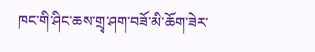ཁང་གི་ཤིང་ཆས་གྲྭ་ཤག་བཟོ་མི་ཆོག་ཟེར་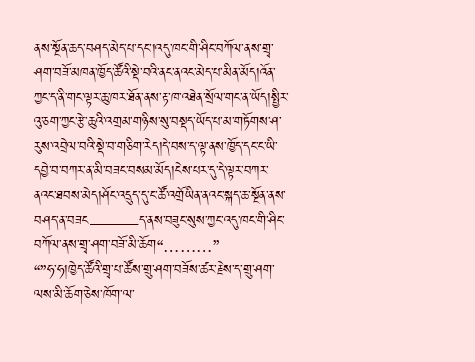ནས་སྔོན་ཆད་བཤད་མེད་པ་དང་།འདུ་ཁང་གི་ཤིང་བཀོལ་ནས་གྲྭ་ཤག་བཟོ་མཁན་ཁྱོད་ཚོའི་སྡེ་བའི་ནང་ནའང་མེད་པ་མིན་མོད།འོན་ཀྱང་ད་ནི་གང་ལྟར་ཆུ་ཁར་ཐོན་ནས་རྟ་ཁ་འཐེན་སྲོལ་གང་ན་ཡོད།སྤྱིར་འུ་ཅག་ཀྱང་རྩེ་ཆུའི་འགྲམ་གཉིས་སུ་བསྡད་ཡོད་པ་མ་གཏོགས་ཤ་རུས་འབྲེལ་བའི་སྡེ་བ་གཅིག་རེད།དེ་བས་ད་ལྟ་ནས་ཁྱོད་དང་ང་ཡི་དབྱེ་བ་བཀར་ན་མི་བཟང་བསམ་མོད།ངེས་པར་དུ་དེ་ལྟར་བཀར་ནའང་ཐབས་མེད།ཤོང་འདྲུད་དུ་ང་ཚོ་འགྲོཡིན་ནའང་སྐད་ཆ་སྔོན་ནས་བཤད་ན་བཟང———ད་ནས་བཟུང་སུས་ཀྱང་འདུ་ཁང་གི་ཤིང་བཀོལ་ནས་གྲྭ་ཤག་བཟོ་མི་ཆོག“………”
“”ཧ་ཧ།ཁྱེད་ཚོའི་གྲྭ་པ་ཚོས་གྲུ་ཤག་བཟོས་ཚར་རྗེས་ད་གྲུ་ཤག་ལས་མི་ཆོག་ཅེས་ཁོག་ལ་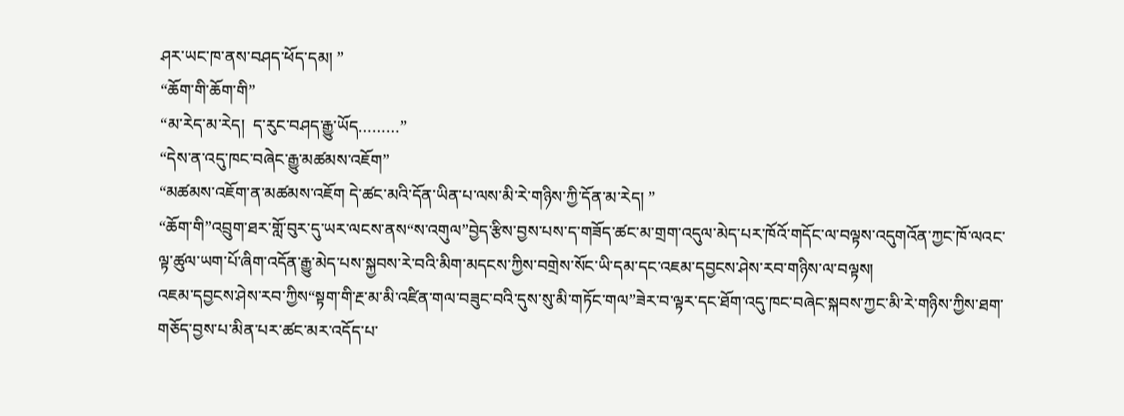ཤར་ཡང་ཁ་ནས་བཤད་ཕོད་དམ། ”
“ཆོག་གི་ཆོག་གི”
“མ་རེད་མ་རེད།  ད་རུང་བཤད་རྒྱུ་ཡོད………”
“དེས་ན་འདུ་ཁང་བཞེང་རྒྱུ་མཚམས་འཇོག”
“མཚམས་འཇོག་ན་མཚམས་འཇོག དེ་ཚང་མའི་དོན་ཡིན་པ་ལས་མི་རེ་གཉིས་ཀྱི་དོན་མ་རེད། ”
“ཆོག་གི”འབྲུག་ཐར་གློ་བུར་དུ་ཡར་ལངས་ནས“ས་འགུལ”བྱེད་རྩིས་བྱས་པས་ད་གཟོད་ཚང་མ་གྲག་འདུལ་མེད་པར་ཁོའོ་གདོང་ལ་བལྟས་འདུགའོན་ཀྱང་ཁོ་ལའང་ལྟ་ཚུལ་ཡག་པོ་ཞིག་འདོན་རྒྱུ་མེད་པས་སྐྱབས་རེ་བའི་མིག་མདངས་ཀྱིས་བགྲེས་སོང་ཡི་དམ་དང་འཇམ་དབྱངས་ཤེས་རབ་གཉིས་ལ་བལྟས།
འཇམ་དབྱངས་ཤེས་རབ་ཀྱིས“སྟག་གི་རྔ་མ་མི་འཛིན་གལ་བཟུང་བའི་དུས་སུ་མི་གཏོང་གལ”ཟེར་བ་ལྟར་དང་ཐོག་འདུ་ཁང་བཞེང་སྐབས་ཀྱང་མི་རེ་གཉིས་ཀྱིས་ཐག་གཅོད་བྱས་པ་མིན་པར་ཚང་མར་འདོད་པ་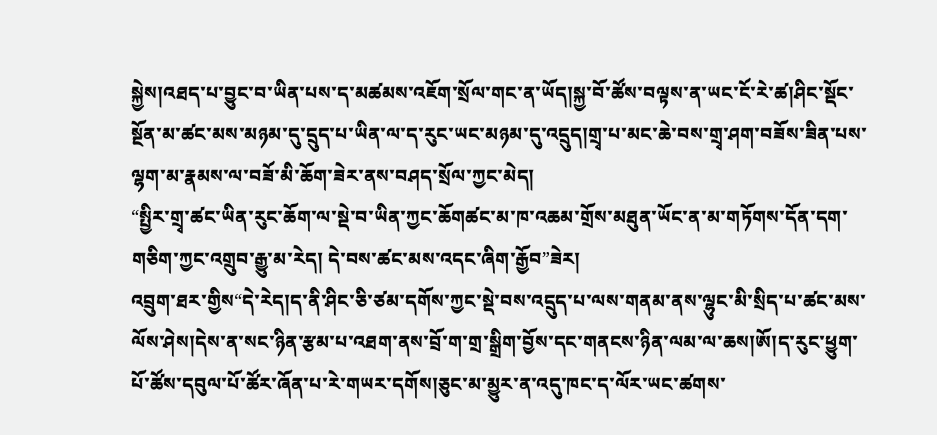སྐྱེས།འཐད་པ་བྱུང་བ་ཡིན་པས་ད་མཚམས་འཇོག་སྲོལ་གང་ན་ཡོད།སྐྱ་བོ་ཚོས་བལྟས་ན་ཡང་ངོ་རེ་ཚ།ཤིང་སྡོང་སྔོན་མ་ཚང་མས་མཉམ་དུ་དྲུད་པ་ཡིན་ལ་ད་རུང་ཡང་མཉམ་དུ་འདྲུད།གྲྭ་པ་མང་ཆེ་བས་གྲྭ་ཤག་བཟོས་ཟིན་པས་ལྷག་མ་རྣམས་ལ་བཟོ་མི་ཆོག་ཟེར་ནས་བཤད་སྲོལ་ཀྱང་མེད།
“སྤྱིར་གྲྭ་ཚང་ཡིན་རུང་ཆོག་ལ་སྡེ་བ་ཡིན་ཀྱང་ཆོགཚང་མ་ཁ་འཆམ་གྲོས་མཐུན་ཡོང་ན་མ་གཏོགས་དོན་དག་གཅིག་ཀྱང་འགྲུབ་རྒྱུ་མ་རེད། དེ་བས་ཚང་མས་འདང་ཞིག་རྒྱོབ”ཟེར།
འབྲུག་ཐར་གྱིས“དེ་རེད།ད་ནི་ཤིང་ཅི་ཙམ་དགོས་ཀྱང་སྡེ་བས་འདྲུད་པ་ལས་གནམ་ནས་ལྷུང་མི་སྲིད་པ་ཚང་མས་ལོས་ཤེས།དེས་ན་སང་ཉིན་རྩམ་པ་འཐག་ནས་བྲོ་ག་གྲ་སྒྲིག་བྱོས་དང་གནངས་ཉིན་ལམ་ལ་ཆས།ཨོ།ད་རུང་ཕྱུག་པོ་ཚོས་དབུལ་པོ་ཚོར་ཞོན་པ་རེ་གཡར་དགོས།ཅུང་མ་མྱུར་ན་འདུ་ཁང་ད་ལོར་ཡང་ཚགས་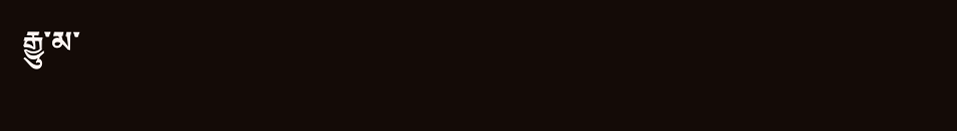རྒྱུ་མ་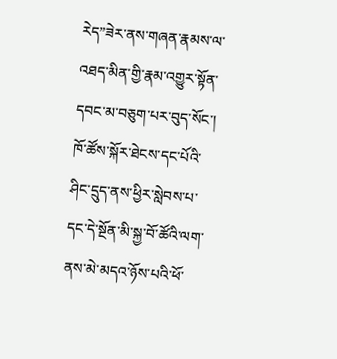རེད”ཟེར་ནས་གཞན་རྣམས་ལ་འཐད་མིན་གྱི་རྣམ་འགྱུར་སྟོན་དབང་མ་བཅུག་པར་བུད་སོང་།
ཁོ་ཚོས་སྐོར་ཐེངས་དང་པོའི་ཤིང་དྲུད་ནས་ཕྱིར་སླེབས་པ་དང་དེ་སྔོན་མི་སྐྱ་བོ་ཚོའི་ལག་ནས་མེ་མདའ་ཉོས་པའི་ཕོ་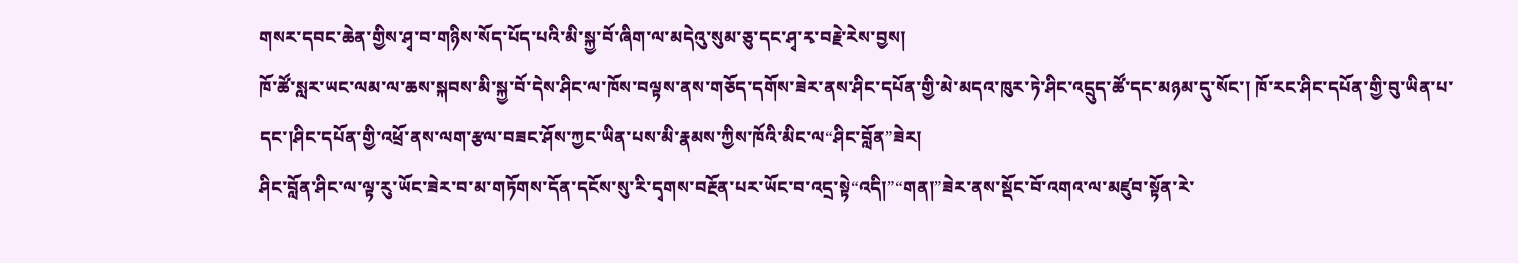གསར་དབང་ཆེན་གྱིས་ཤྭ་བ་གཉིས་སོད་པོད་པའི་མི་སྐྱ་བོ་ཞིག་ལ་མདེའུ་སུམ་ཅུ་དང་ཤྭ་རྭ་བརྗེ་རེས་བྱས།
ཁོ་ཚོ་སླར་ཡང་ལམ་ལ་ཆས་སྐབས་མི་སྐྱ་བོ་དེས་ཤིང་ལ་ཁོས་བལྟས་ནས་གཅོད་དགོས་ཟེར་ནས་ཤིང་དཔོན་གྱི་མེ་མདའ་ཁུར་ཏེ་ཤིང་འདྲུད་ཚོ་དང་མཉམ་དུ་སོང་། ཁོ་རང་ཤིང་དཔོན་གྱི་བུ་ཡིན་པ་དང་།ཤིང་དཔོན་གྱི་འཕྲོ་ནས་ལག་རྩལ་བཟང་ཤོས་ཀྱང་ཡིན་པས་མི་རྣམས་ཀྱིས་ཁོའི་མིང་ལ“ཤིང་བློན”ཟེར།
ཤིང་བློན་ཤིང་ལ་ལྟ་རུ་ཡོང་ཟེར་བ་མ་གཏོགས་དོན་དངོས་སུ་རི་དྭགས་བརྔོན་པར་ཡོང་བ་འདྲ་སྟེ“འདི།”“གན།”ཟེར་ནས་སྡོང་བོ་འགའ་ལ་མཛུབ་སྟོན་རེ་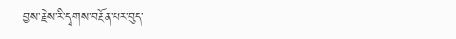བྱས་རྗེས་རི་དྭགས་བརྔོན་པར་བུད་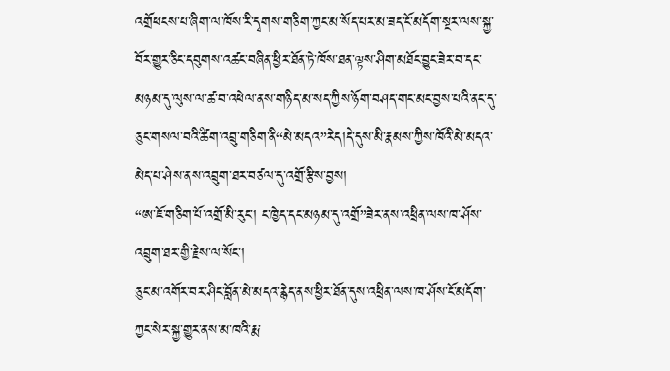འགྲོཕངས་པ་ཞིག་ལ་ཁོས་རི་དྭགས་གཅིག་ཀྱང་མ་སོད་པར་མ་ཟད་ངོ་མདོག་སྔར་ལས་སྐྱ་བོར་གྱུར་ཅིང་དབུགས་འཚང་བཞིན་ཕྱིར་ཐོན་ཏེ་ཁོས་ཐན་ལྟས་ཤིག་མཐོང་བྱུང་ཟེར་བ་དང་མཉམ་དུ་ལུས་ལ་ཚ་བ་འཕེལ་ནས་གཉིད་མ་སད་ཀྱིས་ཉོག་བཤད་གང་མང་བྱས་པའི་ནང་དུ་ཅུང་གསལ་བའི་ཚིག་འབྲུ་གཅིག་ནི“མེ་མདའ”རེད།དེ་དུས་མི་རྣམས་ཀྱིས་ཁོའི་མེ་མདའ་མེད་པ་ཤེས་ནས་འབྲུག་ཐར་བཙལ་དུ་འགྲོ་རྩིས་བྱས།
“ཨ་ཇོ་གཅིག་པོ་འགྲོ་མི་རུང་། ང་ཁྱེད་དང་མཉམ་དུ་འགྲོ”ཟེར་ནས་འཕྲིན་ལས་ཁ་ཤོས་འབྲུག་ཐར་གྱི་རྗེས་ལ་སོང་།
ཅུང་མ་འགོར་བར་ཤིང་བློན་མེ་མདའ་རྙེད་ནས་ཕྱིར་ཐོན་དུས་འཕྲིན་ལས་ཁ་ཤོས་ངོ་མདོག་ཀྱང་སེར་སྐྱ་གྱུར་ནས་མ་ཁའི་རྨ་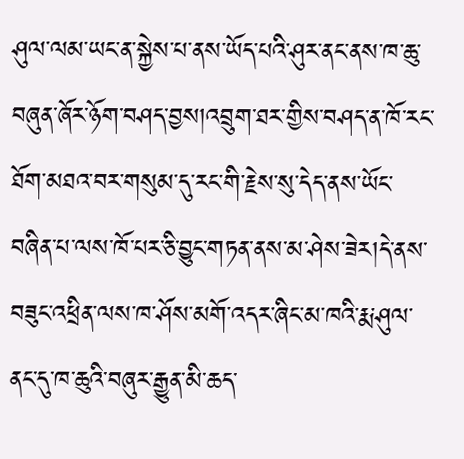ཤུལ་ལམ་ཡང་ན་སྐྱེས་པ་ནས་ཡོད་པའི་ཤུར་ནང་ནས་ཁ་ཆུ་བཞུན་ཞོར་ཉོག་བཤད་བྱས།འབྲུག་ཐར་གྱིས་བཤད་ན་ཁོ་རང་ཐོག་མཐའ་བར་གསུམ་དུ་རང་གི་རྗེས་སུ་དེད་ནས་ཡོང་བཞིན་པ་ལས་ཁོ་པར་ཅི་བྱུང་གཏན་ནས་མ་ཤེས་ཟེར།དེ་ནས་བཟུང་འཕྲིན་ལས་ཁ་ཤོས་མགོ་འདར་ཞིང་མ་ཁའི་རྨ་ཤུལ་ནང་དུ་ཁ་ཆུའི་བཞུར་རྒྱུན་མི་ཆད་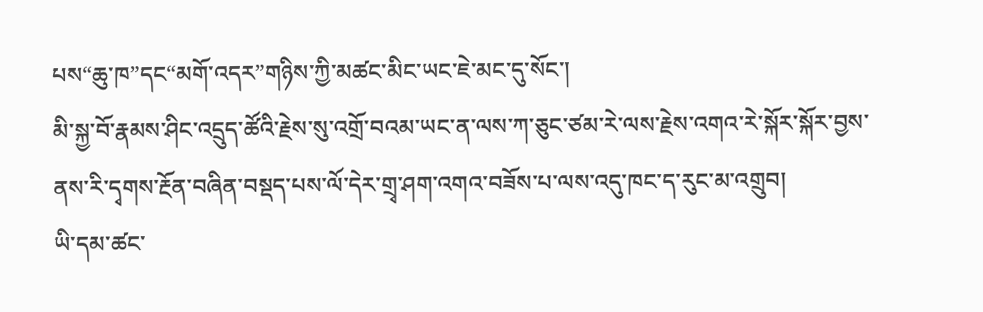པས“ཆུ་ཁ”དང“མགོ་འདར”གཉིས་ཀྱི་མཚང་མིང་ཡང་ཇེ་མང་དུ་སོང་།
མི་སྐྱ་བོ་རྣམས་ཤིང་འདྲུད་ཚོའི་རྗེས་སུ་འགྲོ་བའམ་ཡང་ན་ལས་ཀ་ཅུང་ཙམ་རེ་ལས་རྗེས་འགའ་རེ་སྐོར་སྐོར་བྱས་ནས་རི་དྭགས་རྔོན་བཞིན་བསྡད་པས་ལོ་དེར་གྲྭ་ཤག་འགའ་བཟོས་པ་ལས་འདུ་ཁང་ད་རུང་མ་འགྲུབ།
ཡི་དམ་ཚང་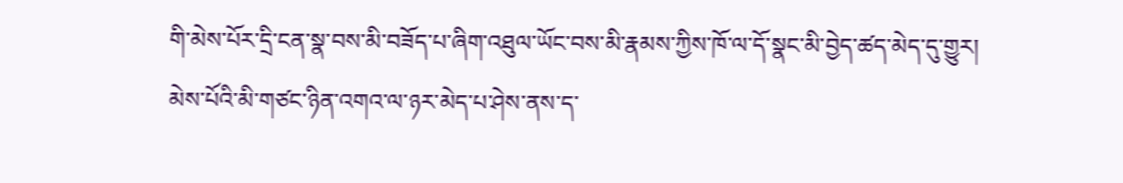གི་མེས་པོར་དྲི་ངན་སྣ་བས་མི་བཟོད་པ་ཞིག་འཐུལ་ཡོང་བས་མི་རྣམས་ཀྱིས་ཁོ་ལ་དོ་སྣང་མི་བྱེད་ཚད་མེད་དུ་གྱུར། མེས་པོའི་མི་གཙང་ཉིན་འགའ་ལ་ཉར་མེད་པ་ཤེས་ནས་ད་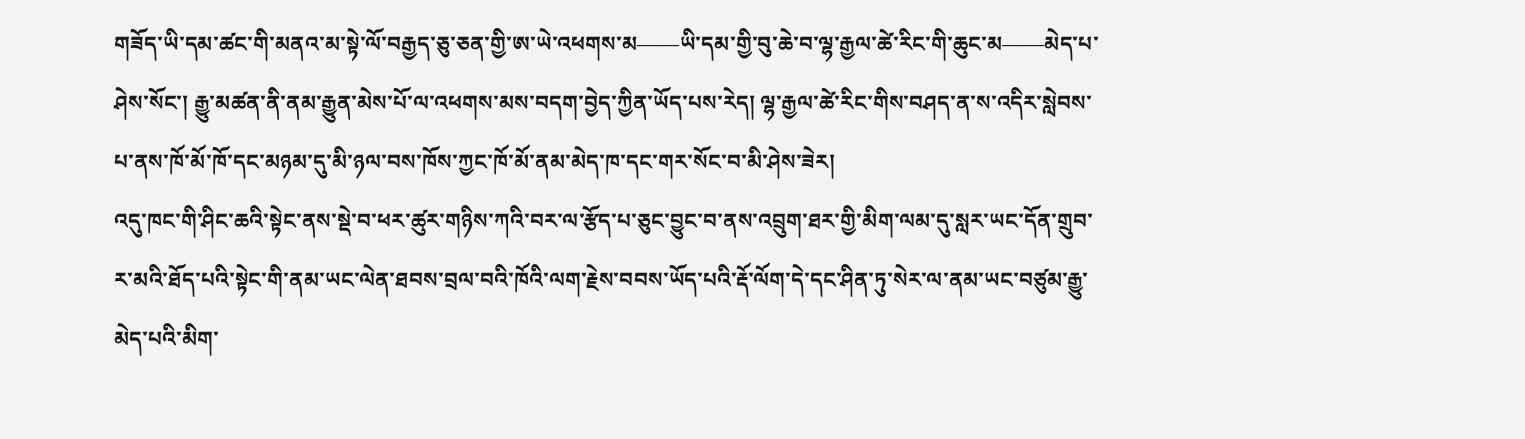གཟོད་ཡི་དམ་ཚང་གི་མནའ་མ་སྟེ་ལོ་བརྒྱད་ཅུ་ཅན་གྱི་ཨ་ཡེ་འཕགས་མ——ཡི་དམ་གྱི་བུ་ཆེ་བ་ལྷ་རྒྱལ་ཚེ་རིང་གི་ཆུང་མ——མེད་པ་ཤེས་སོང་། རྒྱུ་མཚན་ནི་ནམ་རྒྱུན་མེས་པོ་ལ་འཕགས་མས་བདག་བྱེད་ཀྱིན་ཡོད་པས་རེད། ལྷ་རྒྱལ་ཚེ་རིང་གིས་བཤད་ན་ས་འདིར་སླེབས་པ་ནས་ཁོ་མོ་ཁོ་དང་མཉམ་དུ་མི་ཉལ་བས་ཁོས་ཀྱང་ཁོ་མོ་ནམ་མེད་ཁ་དང་གར་སོང་བ་མི་ཤེས་ཟེར།
འདུ་ཁང་གི་ཤིང་ཆའི་སྟེང་ནས་སྡེ་བ་ཕར་ཚུར་གཉིས་ཀའི་བར་ལ་རྩོད་པ་ཅུང་བྱུང་བ་ནས་འབྲུག་ཐར་གྱི་མིག་ལམ་དུ་སླར་ཡང་དོན་གྲུབ་ར་མའི་ཐོད་པའི་སྟེང་གི་ནམ་ཡང་ལེན་ཐབས་བྲལ་བའི་ཁོའི་ལག་རྗེས་བབས་ཡོད་པའི་རྡོ་ལོག་དེ་དང་ཤིན་ཏུ་སེར་ལ་ནམ་ཡང་བཙུམ་རྒྱུ་མེད་པའི་མིག་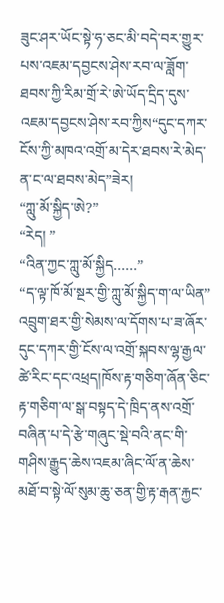ཟུང་ཤར་ཡོང་སྟེ་ཧ་ཅང་མི་བདེ་བར་གྱུར་པས་འཇམ་དབྱངས་ཤེས་རབ་ལ་ཟློག་ཐབས་ཀྱི་རིམ་གྲོ་རེ་ཨེ་ཡོད་དྲིད་དུས་འཇམ་དབྱངས་ཤེས་རབ་ཀྱིས“དུང་དཀར་ངོས་ཀྱི་མཁའ་འགྲོ་མ་དེར་ཐབས་རེ་མེད་ན་ང་ལ་ཐབས་མེད”ཟེར།
“ཀླུ་མོ་སྐྱིད་ཨེ?”
“རེད། ”
“འིན་ཀྱང་ཀླུ་མོ་སྐྱིད……”
“ད་ལྟ་ཁོ་མོ་སྔར་གྱི་ཀླུ་མོ་སྐྱིད་ག་ལ་ཡིན”
འབྲུག་ཐར་གྱི་སེམས་ལ་དོགས་པ་ཟ་ཞོར་དུང་དཀར་གྱི་ངོས་ལ་འགྲོ་སྐབས་ལྷ་རྒྱལ་ཚེ་རིང་དང་འཕྲད།ཁོས་རྟ་གཅིག་ཞོན་ཅིང་རྟ་གཅིག་ལ་སྒ་བསྟད་དེ་ཁྲིད་ནས་འགྲོ་བཞིན་པ་དེ་རྩེ་གཞུང་སྡེ་བའི་ནང་གི་གཤིས་རྒྱུད་ཆེས་འཇམ་ཞིང་ལོ་ན་ཆེས་མཐོ་བ་སྟེ་ལོ་སུམ་ཆུ་ཅན་གྱི་རྟ་རྒན་རྐྱང་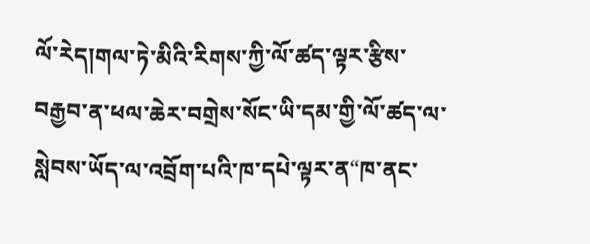ལོ་རེད།གལ་ཏེ་མིའི་རིགས་ཀྱི་ལོ་ཚད་ལྟར་རྩིས་བརྒྱབ་ན་ཕལ་ཆེར་བགྲེས་སོང་ཡི་དམ་གྱི་ལོ་ཚད་ལ་སླེབས་ཡོད་ལ་འབྲོག་པའི་ཁ་དཔེ་ལྟར་ན“ཁ་ནང་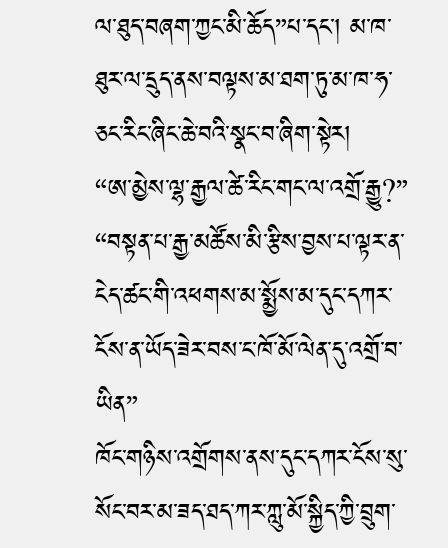ལ་ཐུད་བཞག་ཀྱང་མི་ཆོད”པ་དང་། མ་ཁ་ཐུར་ལ་དྲུད་ནས་བལྟས་མ་ཐག་ཏུ་མ་ཁ་ཧ་ཅང་རིང་ཞིང་ཆེ་བའི་སྣང་བ་ཞིག་སྟེར།
“ཨ་མྱེས་ལྷ་རྒྱལ་ཚེ་རིང་གང་ལ་འགྲོ་རྒྱུ?”
“བསྟན་པ་རྒྱ་མཚོས་མི་རྩིས་བྱས་པ་ལྟར་ན་ངེད་ཚང་གི་འཕགས་མ་སྨྱོས་མ་དུང་དཀར་ངོས་ན་ཡོད་ཟེར་བས་ང་ཁོ་མོ་ལེན་དུ་འགྲོ་བ་ཡིན”
ཁོང་གཉིས་འགྲོགས་ནས་དུང་དཀར་ངོས་སུ་སོང་བར་མ་ཟད་ཐད་ཀར་ཀླུ་མོ་སྐྱིད་ཀྱི་བྲུག་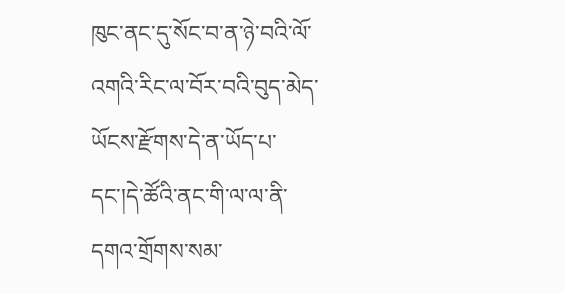ཁུང་ནང་དུ་སོང་བ་ན་ཉེ་བའི་ལོ་འགའི་རིང་ལ་བོར་བའི་བུད་མེད་ཡོངས་རྫོགས་དེ་ན་ཡོད་པ་དང་།དེ་ཚོའི་ནང་གི་ལ་ལ་ནི་དགའ་གྲོགས་སམ་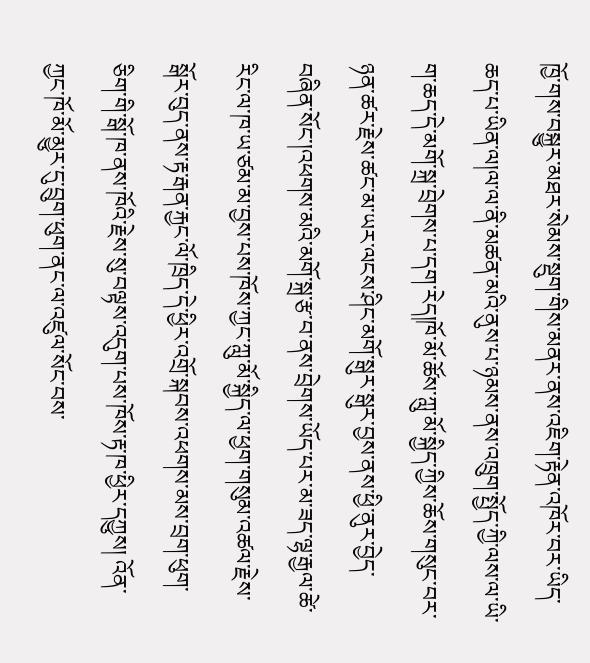ཁྱོ་གས་བསྐྱུར་མཐར་སེམས་སྡུག་གིས་མནར་ནས་འཇིག་རྟེན་འཁོར་བར་ཡིད་ཆད་པ་ཡིན་ལ།ལ་ལ་ནི་མཚན་མའི་ནུས་པ་ཉམས་ནས་འཁྲུག་སྤྱོད་ཀྱི་ལས་ལ་ཡི་ག་ཆད་དེ་མགོ་སྐྲ་བྲེགས་པ་དག་རེད།ཁོ་མོ་ཚོས་ཀླུ་མོ་སྐྱིད་ཀྱིས་ཆོས་གསུང་བར་ཉན་ཚར་རྗེས་ཚང་མ་ཡར་ལངས་ཤིང་མགོ་སྒུར་སྒུར་བྱས་ནས་ཕྱི་ནུར་བྱེད་བཞིན་སོང་།འཕགས་མའི་མགོ་སྐྲ་རྩ་བ་ནས་བྲེགས་ཡོད་པར་མ་ཟད་ལྷ་རྒྱལ་ཚེ་རིང་ལ་ཁ་ཡ་ཙམ་མ་བྱས་པས་ཁོས་ཀྱང་ཀླུ་མོ་སྐྱིད་ལ་ཕྱག་གསུམ་འཚལ་རྗེས་སྒོར་བུད་ནས་རྟ་རྒན་རྐྱང་ལོ་ཁྲིད་དེ་ཕྱིར་འགྲོ་སྐབས་འཕགས་མས་བྲག་ཕུག་ཅིག་གི་སྒོ་ཁ་ནས་ཁོའི་རྗེས་སུ་བལྟས་འདུག་པས་ཁོས་རྟ་ཁ་ཕྱིར་དཀྱུས། འོན་ཀྱང་ཁོ་མོ་མྱུར་དུ་བྲུག་ཕུག་ནང་ལ་འཛུལ་སོང་བས་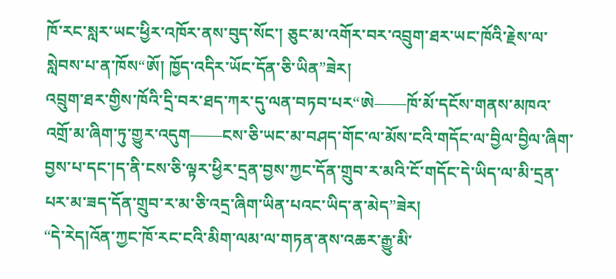ཁོ་རང་སླར་ཡང་ཕྱིར་འཁོར་ནས་བུད་སོང་། ཅུང་མ་འགོར་བར་འབྲུག་ཐར་ཡང་ཁོའི་རྗེས་ལ་སླེབས་པ་ན་ཁོས“ཨོ། ཁྱོད་འདིར་ཡོང་དོན་ཅི་ཡིན”ཟེར།
འབྲུག་ཐར་གྱིས་ཁོའི་དྲི་བར་ཐད་ཀར་དུ་ལན་བཏབ་པར“ཨེ——ཁོ་མོ་དངོས་གནས་མཁའ་འགྲོ་མ་ཞིག་ཏུ་གྱུར་འདུག——ངས་ཅི་ཡང་མ་བཤད་གོང་ལ་མོས་ངའི་གདོང་ལ་བྱིལ་བྱིལ་ཞིག་བྱས་པ་དང་།ད་ནི་ངས་ཅི་ལྟར་ཕྱིར་དྲན་བྱས་ཀྱང་དོན་གྲུབ་ར་མའི་ངོ་གདོང་དེ་ཡིད་ལ་མི་དྲན་པར་མ་ཟད་དོན་གྲུབ་ར་མ་ཅི་འདྲ་ཞིག་ཡིན་པའང་ཡིད་ན་མེད”ཟེར།
“དེ་རེད།འོན་ཀྱང་ཁོ་རང་ངའི་མིག་ལམ་ལ་གཏན་ནས་འཆར་རྒྱུ་མི་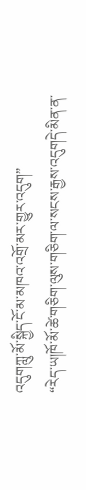འདུགཀླུ་མོ་སྐྱིད་ངོ་མ་མཁའ་འགྲོ་མར་གྱུར་འདུག”
“རེད་ཡ།ཁོ་མོ་ཚེ་གཅིག་ལུས་གཅིག་ལ་སངས་རྒྱས་འདུགདེ་མིན་ན་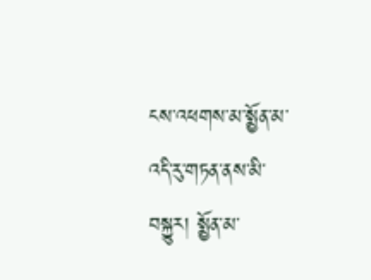ངས་འཕགས་མ་སྨྱོན་མ་འདི་རུ་གཏན་ནས་མི་བསྐྱུར། སྨྱོན་མ་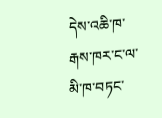དེས་འཆི་ཁ་རྒས་ཁར་ང་ལ་མི་ཁ་བཏང་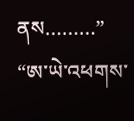ནས………”
“ཨ་ཡེ་འཕགས་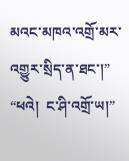མའང་མཁའ་འགྲོ་མར་འགྱུར་སྲིད་ན་ཐང་།”
“ཕའེ།  ང་ཤི་འགྲོ་ཡ།”